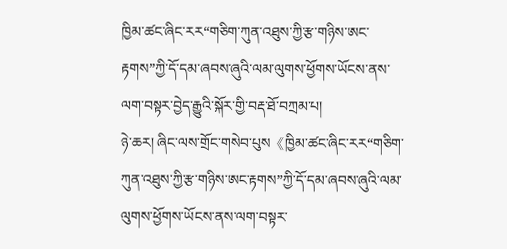ཁྱིམ་ཚང་ཞིང་རར“གཅིག་ཀུན་འཐུས་ཀྱི་རྩ་གཉིས་ཨང་རྟགས”ཀྱི་དོ་དམ་ཞབས་ཞུའི་ལམ་ལུགས་ཕྱོགས་ཡོངས་ནས་ལག་བསྟར་བྱེད་རྒྱུའི་སྐོར་གྱི་བརྡ་ཐོ་བཀྲམ་པ།
ཉེ་ཆར། ཞིང་ལས་གྲོང་གསེབ་པུས《ཁྱིམ་ཚང་ཞིང་རར“གཅིག་ཀུན་འཐུས་ཀྱི་རྩ་གཉིས་ཨང་རྟགས”ཀྱི་དོ་དམ་ཞབས་ཞུའི་ལམ་ལུགས་ཕྱོགས་ཡོངས་ནས་ལག་བསྟར་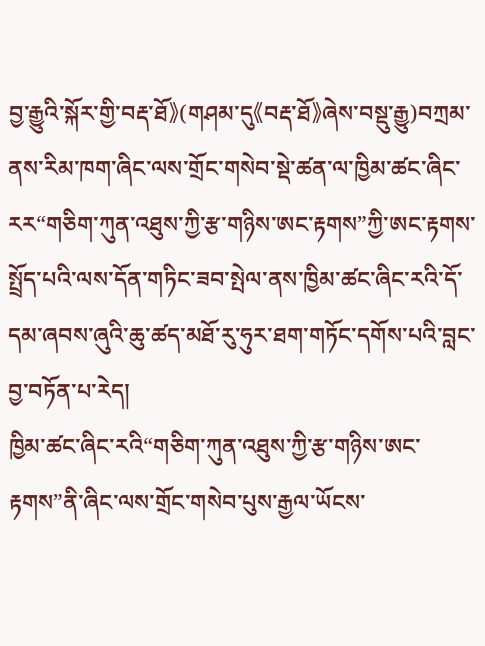བྱ་རྒྱུའི་སྐོར་གྱི་བརྡ་ཐོ》(གཤམ་དུ《བརྡ་ཐོ》ཞེས་བསྡུ་རྒྱུ)བཀྲམ་ནས་རིམ་ཁག་ཞིང་ལས་གྲོང་གསེབ་སྡེ་ཚན་ལ་ཁྱིམ་ཚང་ཞིང་རར“གཅིག་ཀུན་འཐུས་ཀྱི་རྩ་གཉིས་ཨང་རྟགས”ཀྱི་ཨང་རྟགས་སྤྲོད་པའི་ལས་དོན་གཏིང་ཟབ་སྤེལ་ནས་ཁྱིམ་ཚང་ཞིང་རའི་དོ་དམ་ཞབས་ཞུའི་ཆུ་ཚད་མཐོ་རུ་ཧུར་ཐག་གཏོང་དགོས་པའི་བླང་བྱ་བཏོན་པ་རེད།
ཁྱིམ་ཚང་ཞིང་རའི“གཅིག་ཀུན་འཐུས་ཀྱི་རྩ་གཉིས་ཨང་རྟགས”ནི་ཞིང་ལས་གྲོང་གསེབ་པུས་རྒྱལ་ཡོངས་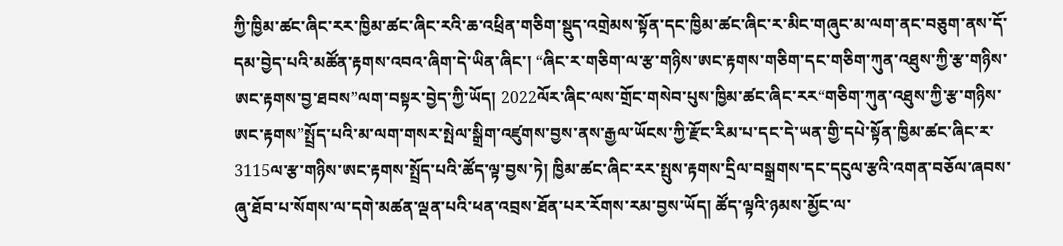ཀྱི་ཁྱིམ་ཚང་ཞིང་རར་ཁྱིམ་ཚང་ཞིང་རའི་ཆ་འཕྲིན་གཅིག་སྡུད་འགྲེམས་སྟོན་དང་ཁྱིམ་ཚང་ཞིང་ར་མིང་གཞུང་མ་ལག་ནང་བཅུག་ནས་དོ་དམ་བྱེད་པའི་མཚོན་རྟགས་འབའ་ཞིག་དེ་ཡིན་ཞིང་། “ཞིང་ར་གཅིག་ལ་རྩ་གཉིས་ཨང་རྟགས་གཅིག་དང་གཅིག་ཀུན་འཐུས་ཀྱི་རྩ་གཉིས་ཨང་རྟགས་བྱ་ཐབས”ལག་བསྟར་བྱེད་ཀྱི་ཡོད། 2022ལོར་ཞིང་ལས་གྲོང་གསེབ་པུས་ཁྱིམ་ཚང་ཞིང་རར“གཅིག་ཀུན་འཐུས་ཀྱི་རྩ་གཉིས་ཨང་རྟགས”སྤྲོད་པའི་མ་ལག་གསར་སྤེལ་སྒྲིག་འཛུགས་བྱས་ནས་རྒྱལ་ཡོངས་ཀྱི་རྫོང་རིམ་པ་དང་དེ་ཡན་གྱི་དཔེ་སྟོན་ཁྱིམ་ཚང་ཞིང་ར་3115ལ་རྩ་གཉིས་ཨང་རྟགས་སྤྲོད་པའི་ཚོད་ལྟ་བྱས་ཏེ། ཁྱིམ་ཚང་ཞིང་རར་སྤུས་རྟགས་དྲིལ་བསྒྲགས་དང་དངུལ་རྩའི་འགན་བཅོལ་ཞབས་ཞུ་ཐོབ་པ་སོགས་ལ་དགེ་མཚན་ལྡན་པའི་ཕན་འབྲས་ཐོན་པར་རོགས་རམ་བྱས་ཡོད། ཚོད་ལྟའི་ཉམས་མྱོང་ལ་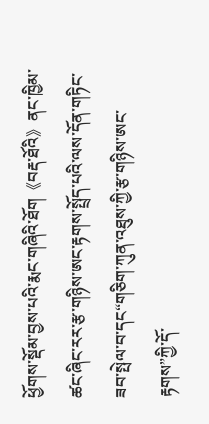ཕྱོགས་སྡོམ་བྱས་པའི་རྨང་གཞིའི་ཐོག《བརྡ་ཐོའི》ནང་ཁྱིམ་ཚང་ཞིང་རར་རྩ་གཉིས་ཨང་རྟགས་སྤྲོད་པའི་ལས་དོན་གཏིང་ཟབ་སྤེལ་བ་དང“གཅིག་ཀུན་འཐུས་ཀྱི་རྩ་གཉིས་ཨང་རྟགས”ཀྱི་དོ་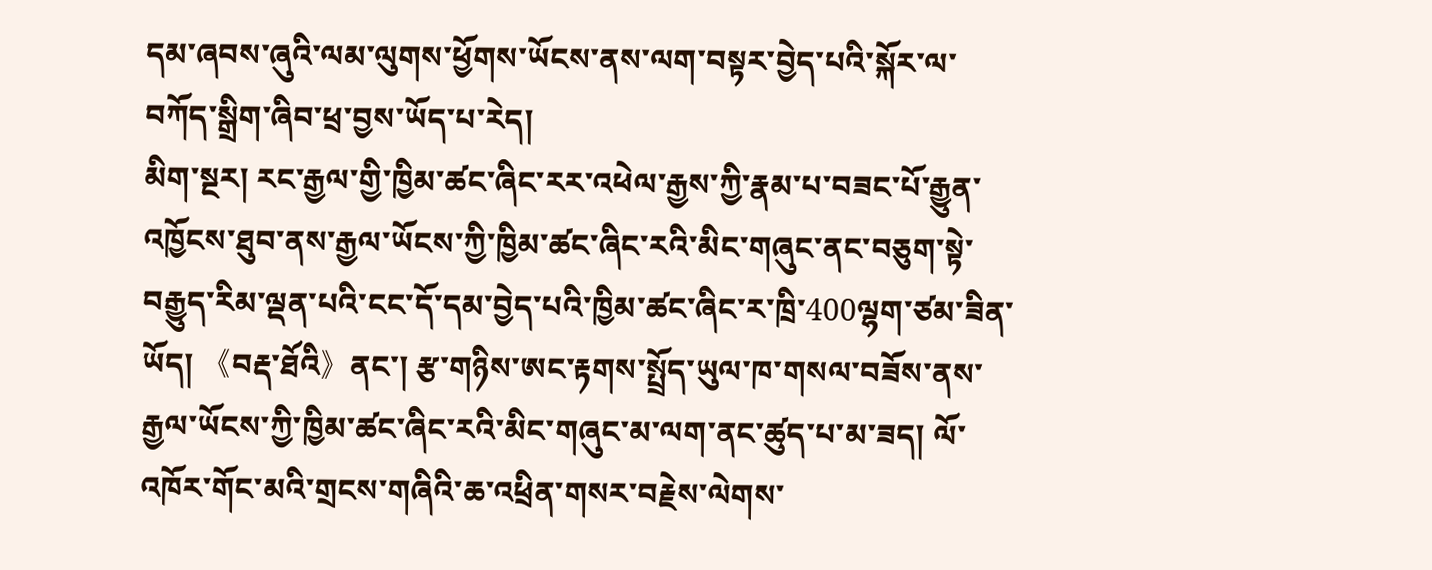དམ་ཞབས་ཞུའི་ལམ་ལུགས་ཕྱོགས་ཡོངས་ནས་ལག་བསྟར་བྱེད་པའི་སྐོར་ལ་བཀོད་སྒྲིག་ཞིབ་ཕྲ་བྱས་ཡོད་པ་རེད།
མིག་སྔར། རང་རྒྱལ་གྱི་ཁྱིམ་ཚང་ཞིང་རར་འཕེལ་རྒྱས་ཀྱི་རྣམ་པ་བཟང་པོ་རྒྱུན་འཁྱོངས་ཐུབ་ནས་རྒྱལ་ཡོངས་ཀྱི་ཁྱིམ་ཚང་ཞིང་རའི་མིང་གཞུང་ནང་བཅུག་སྟེ་བརྒྱུད་རིམ་ལྡན་པའི་ངང་དོ་དམ་བྱེད་པའི་ཁྱིམ་ཚང་ཞིང་ར་ཁྲི་400ལྷག་ཙམ་ཟིན་ཡོད། 《བརྡ་ཐོའི》ནང་། རྩ་གཉིས་ཨང་རྟགས་སྤྲོད་ཡུལ་ཁ་གསལ་བཟོས་ནས་རྒྱལ་ཡོངས་ཀྱི་ཁྱིམ་ཚང་ཞིང་རའི་མིང་གཞུང་མ་ལག་ནང་ཚུད་པ་མ་ཟད། ལོ་འཁོར་གོང་མའི་གྲངས་གཞིའི་ཆ་འཕྲིན་གསར་བརྗེས་ལེགས་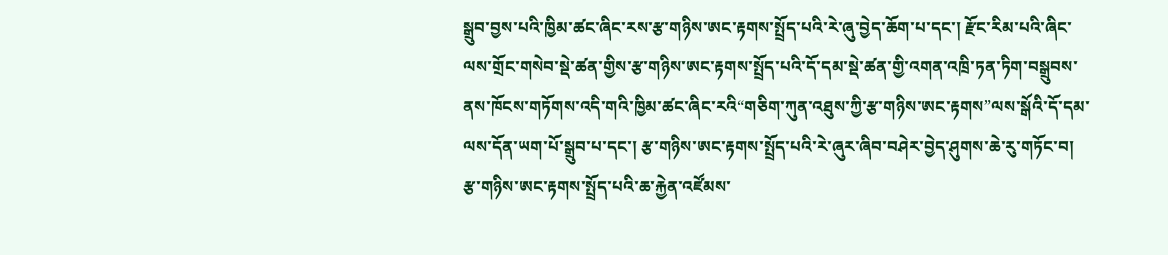སྒྲུབ་བྱས་པའི་ཁྱིམ་ཚང་ཞིང་རས་རྩ་གཉིས་ཨང་རྟགས་སྤྲོད་པའི་རེ་ཞུ་བྱེད་ཆོག་པ་དང་། རྫོང་རིམ་པའི་ཞིང་ལས་གྲོང་གསེབ་སྡེ་ཚན་གྱིས་རྩ་གཉིས་ཨང་རྟགས་སྤྲོད་པའི་དོ་དམ་སྡེ་ཚན་གྱི་འགན་འཁྲི་ཏན་ཏིག་བསྒྲུབས་ནས་ཁོངས་གཏོགས་འདི་གའི་ཁྱིམ་ཚང་ཞིང་རའི“གཅིག་ཀུན་འཐུས་ཀྱི་རྩ་གཉིས་ཨང་རྟགས”ལས་སྒོའི་དོ་དམ་ལས་དོན་ཡག་པོ་སྒྲུབ་པ་དང་། རྩ་གཉིས་ཨང་རྟགས་སྤྲོད་པའི་རེ་ཞུར་ཞིབ་བཤེར་བྱེད་ཤུགས་ཆེ་རུ་གཏོང་བ། རྩ་གཉིས་ཨང་རྟགས་སྤྲོད་པའི་ཆ་རྐྱེན་འཛོམས་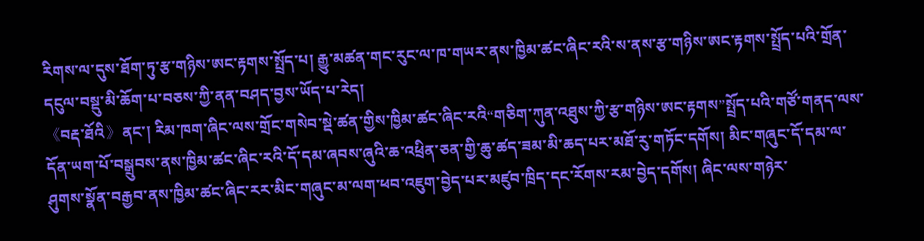རིགས་ལ་དུས་ཐོག་ཏུ་རྩ་གཉིས་ཨང་རྟགས་སྤྲོད་པ། རྒྱུ་མཚན་གང་རུང་ལ་ཁ་གཡར་ནས་ཁྱིམ་ཚང་ཞིང་རའི་ས་ནས་རྩ་གཉིས་ཨང་རྟགས་སྤྲོད་པའི་གྲོན་དངུལ་བསྡུ་མི་ཆོག་པ་བཅས་ཀྱི་ནན་བཤད་བྱས་ཡོད་པ་རེད།
《བརྡ་ཐོའི》ནང་། རིམ་ཁག་ཞིང་ལས་གྲོང་གསེབ་སྡེ་ཚན་གྱིས་ཁྱིམ་ཚང་ཞིང་རའི“གཅིག་ཀུན་འཐུས་ཀྱི་རྩ་གཉིས་ཨང་རྟགས”སྤྲོད་པའི་གཙོ་གནད་ལས་དོན་ཡག་པོ་བསྒྲུབས་ནས་ཁྱིམ་ཚང་ཞིང་རའི་དོ་དམ་ཞབས་ཞུའི་ཆ་འཕྲིན་ཅན་གྱི་ཆུ་ཚད་ཟམ་མི་ཆད་པར་མཐོ་རུ་གཏོང་དགོས། མིང་གཞུང་དོ་དམ་ལ་ཤུགས་སྣོན་བརྒྱབ་ནས་ཁྱིམ་ཚང་ཞིང་རར་མིང་གཞུང་མ་ལག་ཕབ་འཇུག་བྱེད་པར་མཛུབ་ཁྲིད་དང་རོགས་རམ་བྱེད་དགོས། ཞིང་ལས་གཉེར་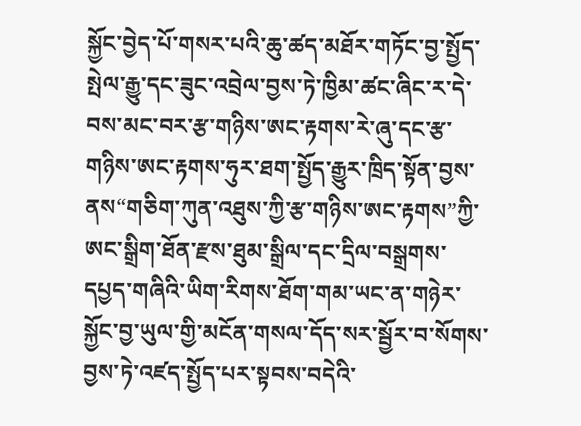སྐྱོང་བྱེད་པོ་གསར་པའི་ཆུ་ཚད་མཐོར་གཏོང་བྱ་སྤྱོད་སྤེལ་རྒྱུ་དང་ཟུང་འབྲེལ་བྱས་ཏེ་ཁྱིམ་ཚང་ཞིང་ར་དེ་བས་མང་བར་རྩ་གཉིས་ཨང་རྟགས་རེ་ཞུ་དང་རྩ་གཉིས་ཨང་རྟགས་ཧུར་ཐག་སྤྱོད་རྒྱུར་ཁྲིད་སྟོན་བྱས་ནས“གཅིག་ཀུན་འཐུས་ཀྱི་རྩ་གཉིས་ཨང་རྟགས”ཀྱི་ཨང་སྒྲིག་ཐོན་རྫས་ཐུམ་སྒྲིལ་དང་དྲིལ་བསྒྲགས་དཔྱད་གཞིའི་ཡིག་རིགས་ཐོག་གམ་ཡང་ན་གཉེར་སྐྱོང་བྱ་ཡུལ་གྱི་མངོན་གསལ་དོད་སར་སྦྱོར་བ་སོགས་བྱས་ཏེ་འཛད་སྤྱོད་པར་སྟབས་བདེའི་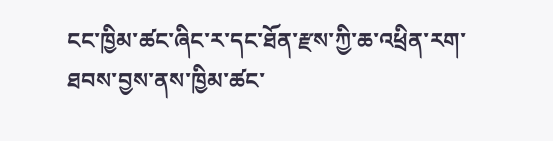ངང་ཁྱིམ་ཚང་ཞིང་ར་དང་ཐོན་རྫས་ཀྱི་ཆ་འཕྲིན་རག་ཐབས་བྱས་ནས་ཁྱིམ་ཚང་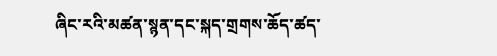ཞིང་རའི་མཚན་སྙན་དང་སྐད་གྲགས་ཆོད་ཚད་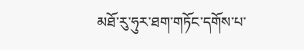མཐོ་རུ་ཧུར་ཐག་གཏོང་དགོས་པ་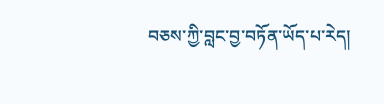བཅས་ཀྱི་བླང་བྱ་བཏོན་ཡོད་པ་རེད།